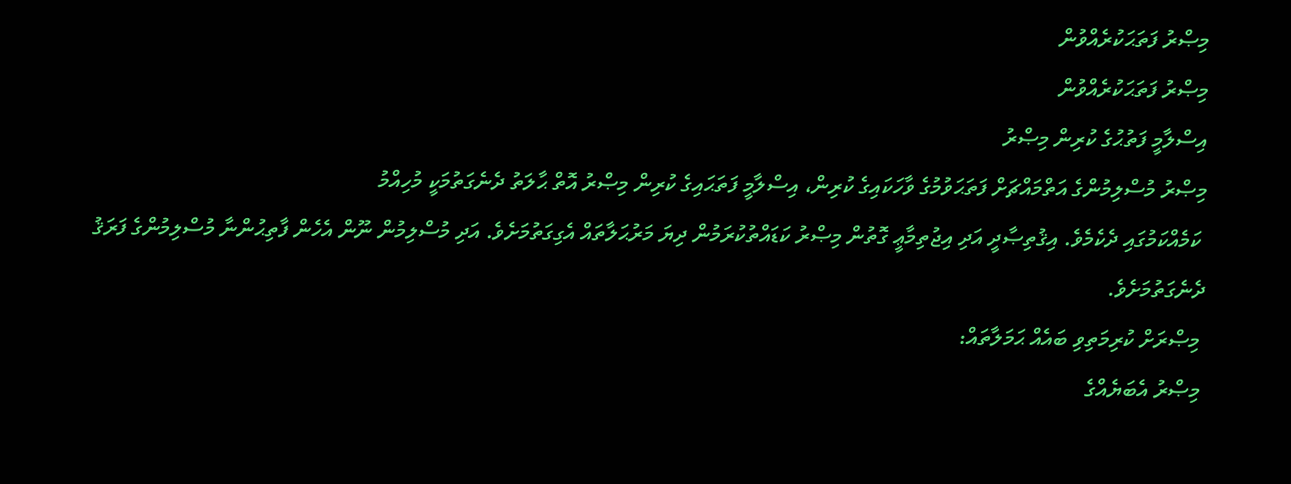މިޞްރު ފަތަޙަކުރެއްވުން
މިޞްރު ފަތަޙަކުރެއްވުން
އިސްލާމީ ފަތުޙުގެ ކުރިން މިޞްރު
މިޞްރު މުސްލިމުންގެ އަތްމައްޗަށް ފަތަޙަވުމުގެ ވާހަކައިގެ ކުރިން، އިސްލާމީ ފަތަޙައިގެ ކުރިން މިޞްރު އޮތް ޙާލަތު ދެނެގަތުމަކީ މުހިއްމު
 ކަމެއްކަމުގައި ދެކެމެވެ. އިޤުތިޞާދީ އަދި އިޖުތިމާޢީ ގޮތުން މިޞްރު ކަޑައްތުކުރަމުން ދިޔަ މަރުޙަލާތައް އެގިގަތުމަށެވެ. އަދި މުސްލިމުން ނޫން އެހެން ފާތިޙުންނާ މުސްލިމުންގެ ފަރަޤު ދެނެގަތުމަށެވެ.
 މިޞްރަށް ކުރިމަތިވި ބައެއް ޙަމަލާތައް:
 މިޞްރު އެބަޔެއްގެ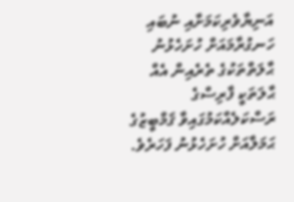އަނިޔާވެރިކަމަށާއި ނުބައި ހަނގުރާމައަށް ހުށަހެޅުނު ޙާލަތްތަކުގެ ތެރެއިން އެއް ޙާލަތަކީ ފާރިސްގެ ރަސްކަލެއްކަމުގައިވާ ޤަމްބީޒުގެ ޙަމަލާއަށް ހުށަހެޅުނު ފަހަރެވެ.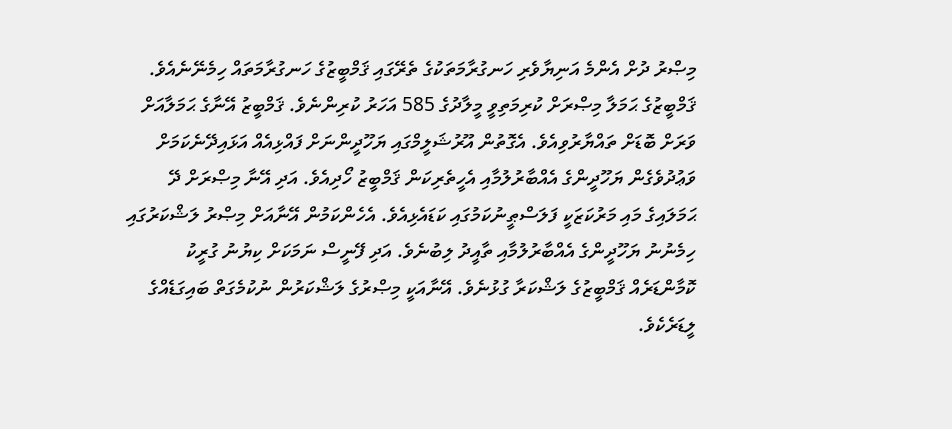މިޞްރު ދުށް އެންމެ އަނިޔާވެރި ހަނގުރާމަތަކުގެ ތެރޭގައި ޤަމްބީޒުގެ ހަނގުރާމަތައް ހިމެނޭނެއެވެ. ޤަމްބީޒުގެ ޙަމަލާ މިޞްރަށް ކުރިމަތިވީ މީލާދުގެ 585 އަހަރު ކުރިންނެވެ. ޤަމްބީޒު އޭނާގެ ޙަމަލާއަށް ވަރަށް ބޮޑަށް ތައްޔާރުވިއެވެ. އެގޮތުން އޫރުޝަލީމްގައި ޔަހޫދީންނަށް ފައްޅިއެއް އަޅައިދޭނެކަމަށް ވަޢުދުވެގެން ޔަހޫދީންގެ އެއްބާރުލުމާއި އެހީތެރިކަން ޤަމްބީޒު ހޯދިއެވެ. އަދި އޭނާ މިޞްރަށް ދޭ ޙަމަލައިގެ މައި މަރުކަޒަކީ ފަލަސްޠީނުކަމުގައި ކަޑައެޅިއެވެ. އެހެންކަމުން އޭނާއަށް މިޞްރު ލަޝްކަރުގައި ހިމެނުނު ޔަހޫދީންގެ އެއްބާރުލުމާއި ތާއީދު ލިބުނެވެ. އަދި ފޭނީސް ނަމަކަށް ކިޔުނު ގުރީކު ކޮމާންޑަރެއް ޤަމްބީޒުގެ ލަޝްކަރާ ގުޅުނެވެ. އޭނާއަކީ މިޞްރުގެ ލަޝްކަރުން ނުކުމެގަތް ބައިގަޑެއްގެ ލީޑަރެކެވެ.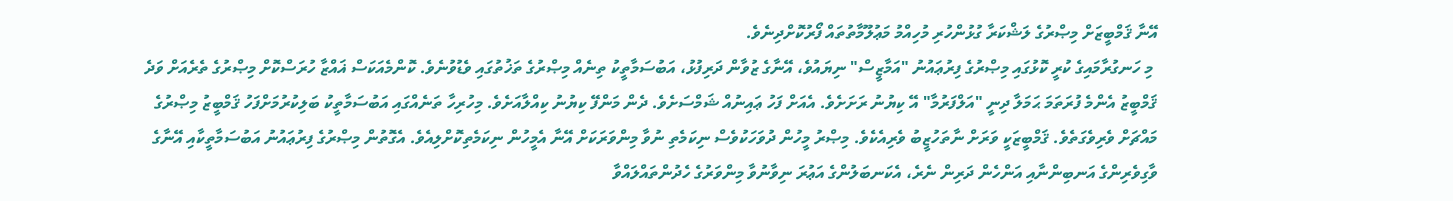އޭނާ ޤަމްބީޒަށް މިޞްރުގެ ލަޝްކަރާ ގުޅުންހުރި މުހިއްމު މަޢުލޫމާތުތައް ފޯރުކޮށްދިނެވެ.
 މި ހަނގުރާމައިގެ ކުރީ ކޮޅުގައި މިޞްރުގެ ފިރުޢައުނު "އަމާޒީސް" ނިޔައުވެ، އޭނާގެ ޒުވާން ދަރިފުޅު، އަބުސަމާތީކު ތިނެއް މިޞްރުގެ ތަޚުތުގައި ވެޑުވުނެވެ. ކޮންމެއަކަސް ޣައްޒާ ހުރަސްކޮށް މިޞްރުގެ ތެރެއަށް ވަދެ ޤަމްބީޒު އެންމެ ފުރަތަމަ ޙަމަލާ ދިނީ "އަލްފަރުމާ" އޭ ކިޔުނު ރަށަށެވެ. އެއަށް ފަހު ޢައިނުއް ޝަމްސަށެވެ. ދެން މަންފޭ ކިޔުނު ކިއްލާއަށެވެ. މިހުރިހާ ތަނެއްގައި އަބުސަމާތީކު ބަލިކުރުމަށްފަހު ޤަމްބީޒު މިޞްރުގެ މައްޗަށް ވެރިވެގަތެވެ. ޤަމްބީޒަކީ ވަރަށް ނާތަހުޒީބު ވެރިއެކެވެ. މިޞްރު މީހުން ދުވަހަކުވެސް ނިކަމެތި ނުވާ މިންވަރަކަށް އޭނާ އެމީހުން ނިކަމެތިކޮށްލިއެވެ. އެގޮތުން މިޞްރުގެ ފިރުޢައުނު އަބުސަމާތީކާއި އޭނާގެ ވާގިވެރިންގެ އަނބިންނާއި އަންހެން ދަރިން ނެރެ، އެކަނބަލުންގެ އަޢުރަ ނިވާނުވާ މިންވަރުގެ ހެދުންތައްލައްވާ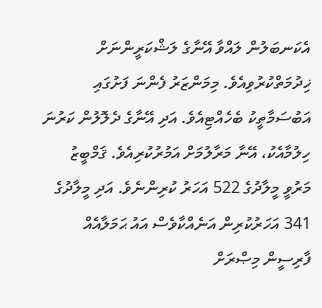އެކަނބަލުން ލައްވާ އޭނާގެ ލަޝްކަރީންނަށް ޚިދުމަތްކުރުވިއެވެ. މިމަންޒަރު ފެންނަ ފަށުގައި އަބުސަމާތީކު ބެހެއްޓިއެވެ. އަދި އޭނާގެ ދެލޮލުން ކަރުނަ ހިލުމާއެކު، އޭނާ މަރާލުމަށް އަމުރުކުރިއެވެ. ޤަމްބީޒު މަރުވީ މީލާދުގެ 522 އަހަރު ކުރިންނެވެ. އަދި މީލާދުގެ 341 އަހަރުކުރިން އަނެއްކާވެސް އައު ޙަމަލާއެއް ފާރިސީން މިޞްރަށް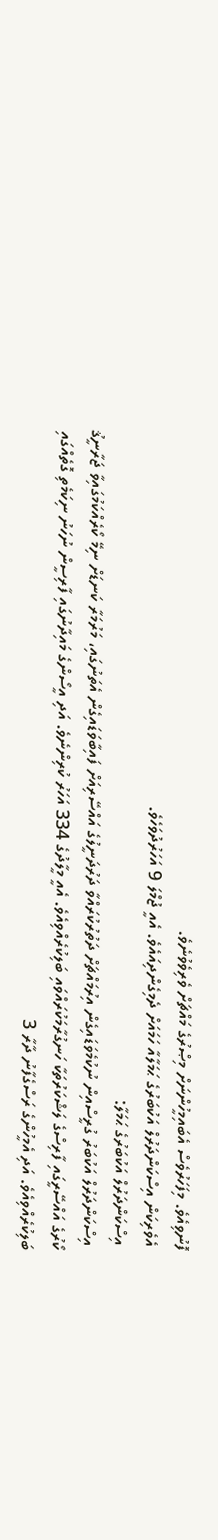ފޮނުވިއެވެ. މިފަހަރުވެސް އެބައިމީހުންނަށް މިޞްރުގެ މައްޗަށް ވެރިވެވުނެވެ.
 އެވެރިކަން އިސްކަންދަރުލް އަކުބަރުގެ ޙަމަލާއާ ހަމައަށް ދެމިގެންދިއައެވެ. އެއީ ޖުމްލަ 9 އަހަރުދުވަހެވެ.
 އިސްކަންދަރުލް އަކުބަރުގެ ޙަމަލާ:
 އިސްކަންދަރުލް އަކުބަރު ގުރީސްއިން ނުކުމެވަޑައިގެން އިރުމައްޗަށް ދަތުރުކުރައްވާ ދަރުދަނީލުގެ އައްސޭރިއަށް ފައިބާވަޑައިގެން އެތަނުގައި، މަރުމަރާ ކަނޑަށް ނިމޭ ކޯރެއްކަމުގައިވާ ޖަރާނީޤު ކޯރުގެ އައްސޭރީގައި ފާރިސްގެ ލަޝްކަރުތަކާ ހަނގުރާމަކުރައްވައި ބަލިކުރެއްވިއެވެ. އެއީ މީލާދުގެ 334 އަހަރު ކުރިންނެވެ. އަދި އީސޯންގެ މައިދާނުގައި ފާރިސީން ނުހަނު ނިކަމެތި ގޮތެއްގައި ބަލިކުރެއްވިއެވެ. އަދި އެމީހުންގެ ރަސްގެފާނު ދާރާ 3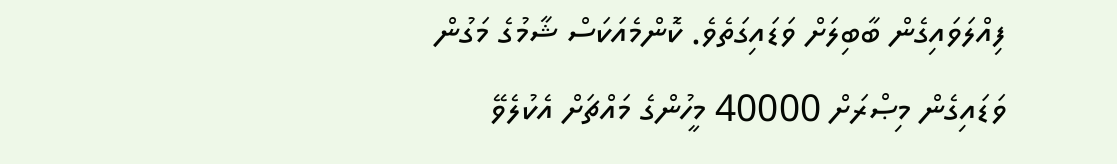ފިއްލަވައިގެން ބާބިލަށް ވަޑައިގަތެވެ. ކޮންމެއަކަސް ޝާމުގެ މަގުން ވަޑައިގެން މިޞްރަށް 40000 މީހުންގެ މައްޗަށް އެކުލެވޭ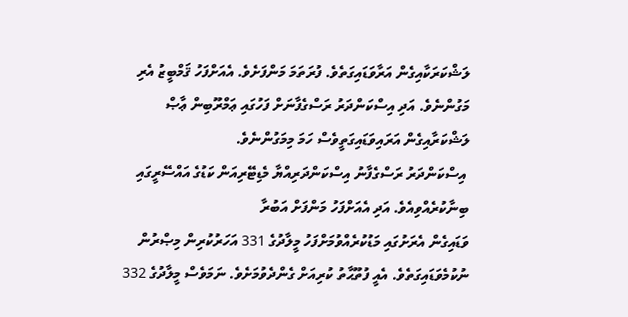ލަޝްކަރަކާއިގެން އަރާވަޑައިގަތެވެ. ފުރަތަމަ މަންފަށެވެ. އެއަށްފަހު ޤަމްބީޒު އެރި މަގުންނެވެ. އަދި އިސްކަންދަރު ރަސްގެފާނަށް ފަހުގައި ޢަމްރޫބިން ޢާޞް ލަޝްކަރާއިގެން އަރައިވަޑައިގަތީވެސް ހަމަ މިމަގުންނެވެ.
 އިސްކަންދަރު ރަސްގެފާނު އިސްކަންދަރިއްޔާ މެޑިޓޭރިއަން ކަޑުގެ އައްސޭރީގައި ބިނާކުރެއްވިއެވެ. އަދި އެއަށްފަހު މަންފަށް އަބުރާ
ވަޑައިގެން އެރަށުގައި މަޑުކުރެއްވުމަށްފަހު މީލާދުގެ 331 އަހަރުކުރިން މިޞްރުން ނުކުމެވަޑައިގަތެވެ. އެއީ ފުތޫޙާތު ކުރިއަށް ގެންދެވުމަށެވެ. ނަމަވެސް މީލާދުގެ 332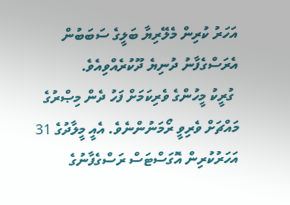އަހަރު ކުރިން މެލޭރިޔާ ބަލީގެ ސަބަބުން އެރަސްގެފާނު ދުނިޔެ ދޫކުރެއްވިއެވެ.
 ގުރީކު މީހުންގެ ވެރިކަމަށް ފަހު ދެން މިޞްރުގެ މައްޗަށް ވެރިވީ ރޯމަނުންނެވެ. އެއީ މީލާދުގެ 31 އަހަރުކުރިން އޮގަސްޓަސް ރަސްގެފާނުގެ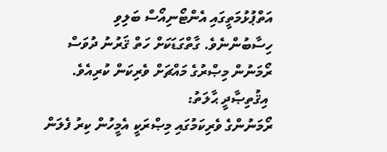އަތްޕުޅުމަތީގައި އެންޓޯނިއޯސް ބަލިވި ހިސާބުންނެވެ. ގާތްގަޑަކަށް ހަތް ޤަރުނު ދުވަސް ރޯމަނުން މިޞްރުގެ މައްޗަށް ވެރިކަން ކުރިއެވެ.
 އިޤުތިޞާދީ ޙާލަތު:
ރޯމަނުންގެ ވެރިކަމުގައި މިޞްރަކީ އެމީހުން ކިރު ފެލަން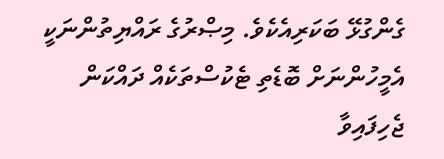ގެންގުޅޭ ބަކަރިއެކެވެ. މިޞްރުގެ ރައްޔިތުންނަކީ އެމީހުންނަށް ބޮޑެތި ޓެކުސްތަކެއް ދައްކަން ޖެހިފައިވާ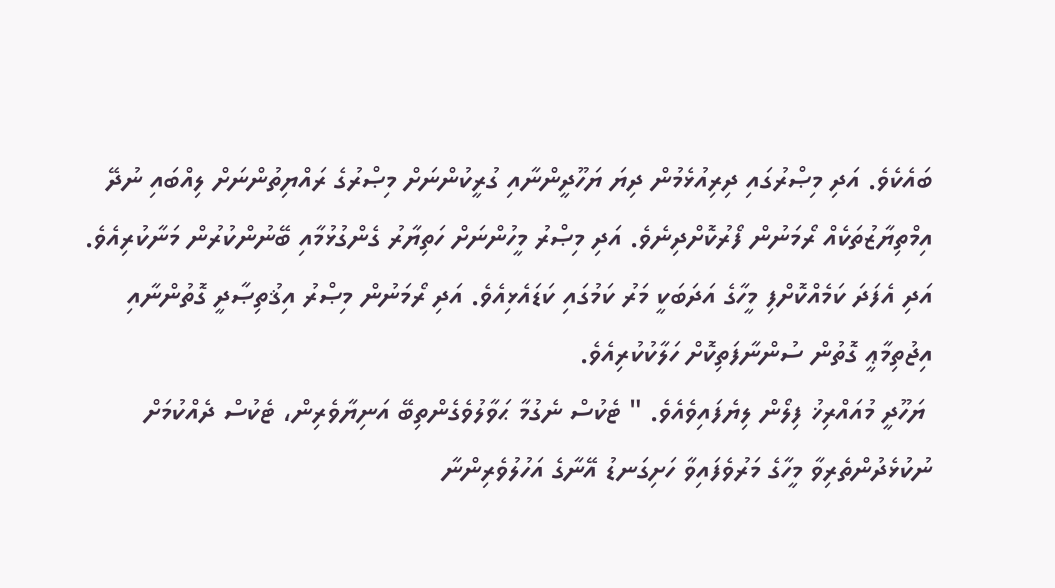ބައެކެވެ. އަދި މިޞްރުގައި ދިރިއުޅެމުން ދިޔަ ޔަހޫދީންނާއި ގުރީކުންނަށް މިޞްރުގެ ރައްޔިތުންނަށް ލިއްބައި ނުދޭ އިމްތިޔާޒުތަކެއް ރޯމަނުން ފޯރުކޮށްދިނެވެ. އަދި މިޞްރު މީހުންނަށް ހަތިޔާރު ގެންގުޅުމާއި ބޭނުންކުރުން މަނާކުރިއެވެ. އަދި އެފަދަ ކަމެއްކޮށްފި މީހާގެ އަދަބަކީ މަރު ކަމުގައި ކަޑައެޅިއެވެ. އަދި ރޯމަނުން މިޞްރު އިޤުތިޞާދީ ގޮތުންނާއި އިޖުތިމާޢީ ގޮތުން ސުންނާފަތިކޮށް ހަލާކުކުރިއެވެ.
 ޔަހޫދީ މުއައްރިޚު ފިލޯން ލިޔެފައިވެއެވެ. " ޓެކުސް ނެގުމާ ޙަވާލުވެގެންތިބޭ އަނިޔާވެރިން، ޓެކުސް ދެއްކުމަށް ނުކުޅެދުންތެރިވާ މީހާގެ މަރުވެފައިވާ ހަށިގަނޑު އޭނާގެ އަހުލުވެރިންނާ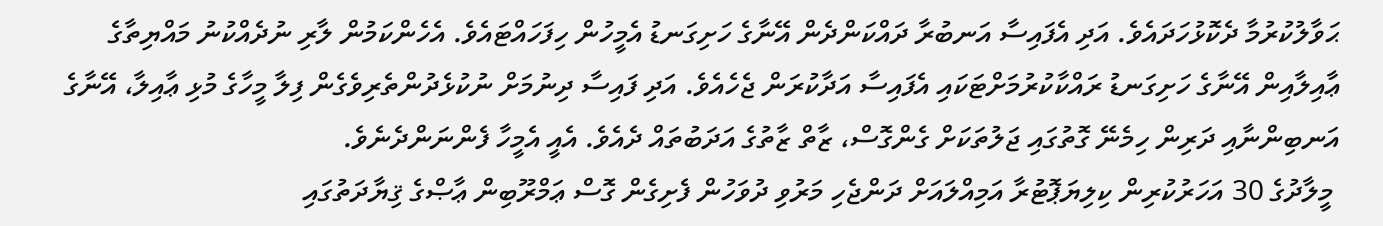ޙަވާލުކުރުމާ ދެކޮޅުހަދައެވެ. އަދި އެފައިސާ އަނބުރާ ދައްކަންދެން އޭނާގެ ހަށިގަނޑު އެމީހުން ހިފަހައްޓައެވެ. އެހެންކަމުން ލާރި ނުދެއްކުނު މައްޔިތާގެ ޢާއިލާއިން އޭނާގެ ހަށިގަނޑު ރައްކާކުރުމަށްޓަކައި އެފައިސާ އަދާކުރަން ޖެހެއެވެ. އަދި ފައިސާ ދިނުމަށް ނުކުޅެދުންތެރިވެގެން ފިލާ މީހާގެ މުޅި ޢާއިލާ، އޭނާގެ އަނބިންނާއި ދަރިން ހިމެނޭ ގޮތުގައި ޖަލުތަކަށް ގެންގޮސް، ޒާތް ޒާތުގެ އަދަބުތައް ދެއެވެ. އެއީ އެމީހާ ފެންނަންދެނެވެ.
 މީލާދުގެ 30 އަހަރުކުރިން ކިލިޔަޕޮޓުރާ އަމިއްލައަށް ދަންޖެހި މަރުވި ދުވަހުން ފެށިގެން ގޮސް ޢަމްރޫބިން ޢާޞްގެ ޤިޔާދަތުގައި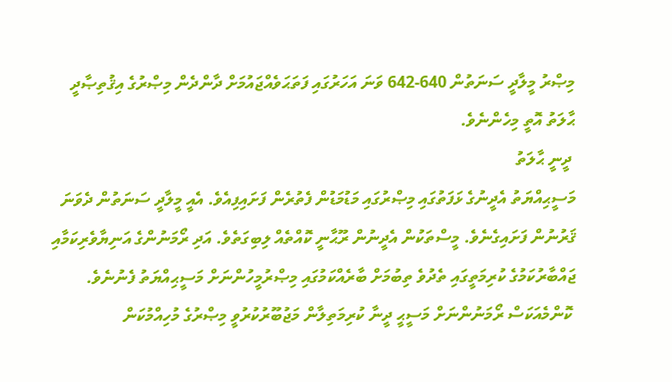މިޞްރު މީލާދީ ސަނަތުން 640-642 ވަނަ އަހަރުގައި ފަތަޙަވެއްޖައުމަށް ދާންދެން މިޞްރުގެ އިޤުތިޞާދީ ޙާލަތު އޮތީ މިހެންނެވެ.
 ދީނީ ޙާލަތު
މަސީޙިއްޔަތު އެދީނުގެ ޅަފަތުގައި މިޞްރުގައި މަޑުމަޑުން ފެތުރެން ފަށައިފިއެވެ. އެއީ މީލާދީ ސަނަތުން ދެވަނަ ޤަރުނުން ފަށައިގެނެވެ. މީސްތަކުން އެދީނުން ރޫޙާނީ ކޮއްތެއް ލިބިގަތެވެ. އަދި ރޯމަނުންގެ އަނިޔާވެރިކަމާއި ޖައްބާރުކަމުގެ ކުރިމަތީގައި ތެދުވެ ތިބުމަށް ބާރެއްކަމުގައި މިޞްރުމީހުންނަށް މަސީޙިއްޔަތު ފެނުނެވެ.
 ކޮންމެއަކަސް ރޯމަނުންނަށް މަސީޙީ ދީނާ ކުރިމަތިލާން މަޖުބޫރުކުރުވީ މިޞްރުގެ މުހިއްމުކަން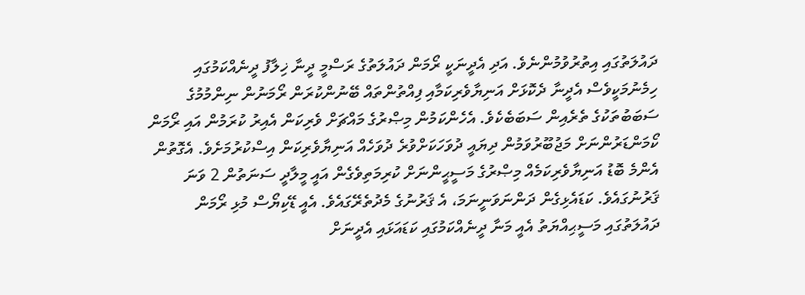ދައުލަތުގައި އިތުރުވުމުންނެވެ. އަދި އެދީނަކީ ރޯމަން ދައުލަތުގެ ރަސްމީ ދީނާ ޚިލާފު ދީނެއްކަމުގައި ހިމެނުމަކީވެސް އެދީނާ ދެކޮޅަށް އަނިޔާވެރިކަމާއި ފިއްތުންތައް ބޭނުންކުރަން ރޯމަނުން ނިންމުމުގެ ސަބަބުތަކުގެ ތެރެއިން ސަބަބެކެވެ. އެހެންކަމުން މިޞްރުގެ މައްޗަށް ވެރިކަން އެއިރު ކުރަމުން އައި ރޯމަން ކޯމަންޑަރުންނަށް މަޖުބޫރުވަމުން ދިޔައީ ދުވަހަކަށްވުރެ ދުވަހެއް އަނިޔާވެރިކަން އިސްކުރުމަށެވެ. އެގޮތުން އެންމެ ބޮޑު އަނިޔާވެރިކަމެއް މިޞްރުގެ މަސީޙީންނަށް ކުރިމަތިވެގެން އައީ މީލާދީ ސަނަތުން 2 ވަނަ ޤަރުނުގައެވެ. ކަޑައެޅިގެން ދަންނަވަނީނަމަ، އެ ޤަރުނުގެ މެދުތެރޭގައެވެ. އެއީ ޑޭކިޔޯސް މުޅި ރޯމަން ދައުލަތުގައި މަސީޙިއްޔަތު އެއީ މަނާ ދީނެއްކަމުގައި ކަޑައަޅައި އެދީނަށް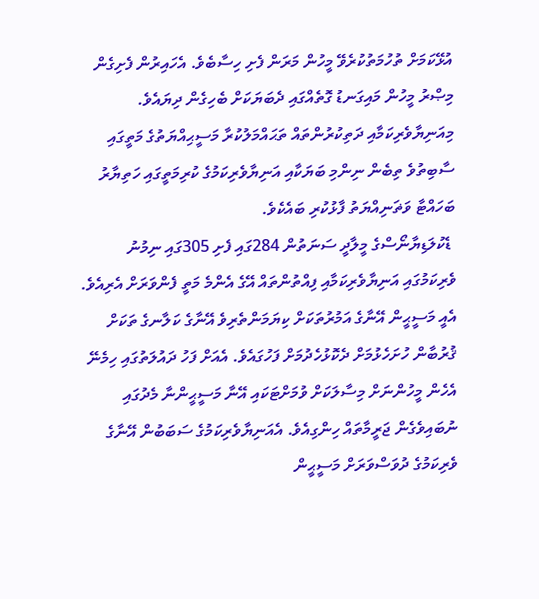އުޅޭކަމަށް ތުހުމަތުކުރެވޭ މީހުން މަރަން ފެށި ހިސާބެވެ. އެހައިރުން ފެށިގެން މިޞްރު މީހުން މައިގަނޑު ގޮތެއްގައި ދެބަޔަކަށް ބެހިގެން ދިޔައެވެ. މިއަނިޔާވެރިކަމާއި ދަތިކުރުންތައް ތަޙައްމަލުކުރާ މަސީޙިއްޔަތުގެ މަތީގައި ސާބިތުވެ ތިބެން ނިންމި ބަޔަކާއި އަނިޔާވެރިކަމުގެ ކުރިމަތީގައި ހަތިޔާރު ބަހައްޓާ ވަޡަނިއްޔަތު ފާޅުކުރި ބައެކެވެ.
 ޑެކުލަޑިޔާނޯސްގެ މީލާދީ ސަނަތުން 284ގައި ފެށި 305ގައި ނިމުނު ވެރިކަމުގައި އަނިޔާވެރިކަމާއި ފިއްތުންތައް އޭގެ އެންމެ މަތީ ފެންވަރަށް އެރިއެވެ. އެއީ މަސީޙީން އޭނާގެ އަމުރުތަކަށް ކިޔަމަންތެރިވެ އޭނާގެ ކަލާނގެ ތަކަށް ޤުރުބާން ހުށަހެޅުމަށް ދެކޮޅުހެދުމަށް ފަހުގައެވެ. އެއަށް ފަހު ދައުލަތުގައި ހިމެނޭ އެހެން މީހުންނަށް މިސާލަކަށް ވުމަށްޓަކައި އޭނާ މަސީޙީންނާ މެދުގައި ނުބައިވެގެން ޖަރީމާތައް ހިންގިއެވެ. އެއަނިޔާވެރިކަމުގެ ސަބަބުން އޭނާގެ ވެރިކަމުގެ ދުވަސްވަރަށް މަސީޙީން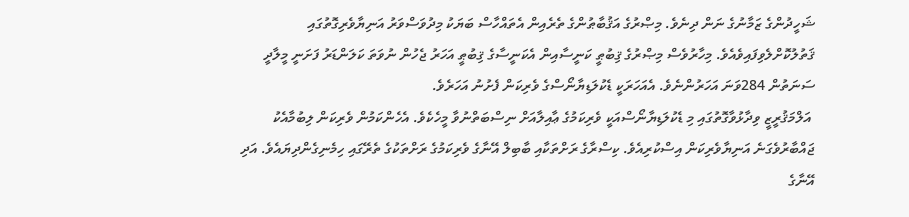ޝަހީދުންގެ ޒަމާނުގެ ނަން ދިނެވެ. މިޞްރުގެ އަޤުބާޠުންގެ ތެރެއިން އެތައްހާސް ބަޔަކު މިދުވަސްވަރު އަނިޔާވެރިގޮތުގައި ޤަތުލުކޮށްލެވިފައިވެއެވެ. މިހާރުވެސް މިޞްރުގެ ޤިބުޠީ ކަނީސާއިން އެކަނީސާގެ ޤިބުޠީ އަހަރު ޖެހުން ނުވަތަ ކަލަންޑަރު ފަށަނީ މީލާދީ ސަނަތުން 284ވަނަ އަހަރުންނެވެ. އެއަހަރަކީ ޑެކުލަޑިޔާނޯސްގެ ވެރިކަން ފެށުނު އަހަރެވެ.
 އަލްމަޤުރީޒީ ވިދާޅުވާގޮތުގައި މި ޑެކުލަޑިޔާނޯސްއަކީ ވެރިކަމުގެ ޢާއިލާއަށް ނިސްބަތްނުވާ މީހެކެވެ. އެހެންކަމުން ވެރިކަން ލިބުމާއެކު ޖައްބާރުވެގަނެ އަނިޔާވެރިކަން އިސްކުރިއެވެ. ކިސްރާގެ ރަށްތަކާއި ބާބިލް އޭނާގެ ވެރިކަމުގެ ރަށްތަކުގެ ތެރޭގައި ހިމެނިގެންދިޔައެވެ. އަދި އޭނާގެ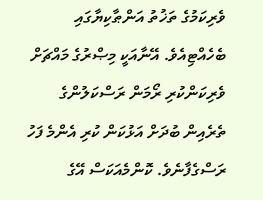ވެރިކަމުގެ ތަޚުތު އަންޠާކިޔާގައި ބެހެއްޓިއެވެ. އޭނާއަކީ މިޞްރުގެ މައްޗަށް ވެރިކަންކުރި ރޯމަން ރަސްކަލުންގެ ތެރެއިން ބުދަށް އަޅުކަން ކުރި އެންމެ ފަހު ރަސްގެފާނެވެ. ކޮންމެއަކަސް އޭގެ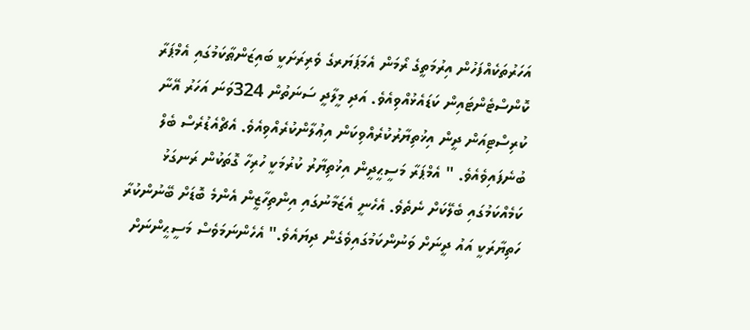އަހަރުތަކެއްފަހުން އިރުމަތީގެ ރޯމަން އެމަޕަޔަރގެ ވެރިރަށަކީ ބައިޒަންޠާކަމުގައި އެމްޕަރާ ކޮންސްޓެންޓައިން ކަޑައެޅުއްވިއެވެ. އަދި މީލާދީ ސަނަތުން 324ވަނަ އަހަރު އޭނާ ކުރިސްޓިއަން ދީން އިޚުތިޔާރުކުރެއްވިކަން އިޢުލާންކުރެއްވިއެވެ. އެޗްއެޑުރެސް ބެލް ބުނެފައިވެއެވެ. " އެމްޕަރާ މަސީޙީދީން އިޚުތިޔާރު ކުރުމަކީ ހުރިހާ ގޮތަކުން ރަނގަޅު ކަމެއްކަމުގައި ބެލޭކަށް ނެތެވެ. އެހެނީ އެޒަމާނުގައި އިންތިހާޒީން އެންމެ ބޮޑަށް ބޭނުންކުރާ ހަތިޔާރަކީ އައު ދީނަށް ވަނުންކަމުގައިވެގެން ދިޔައެވެ." އެހެންނަމަވެސް މަސީޙީންނަށް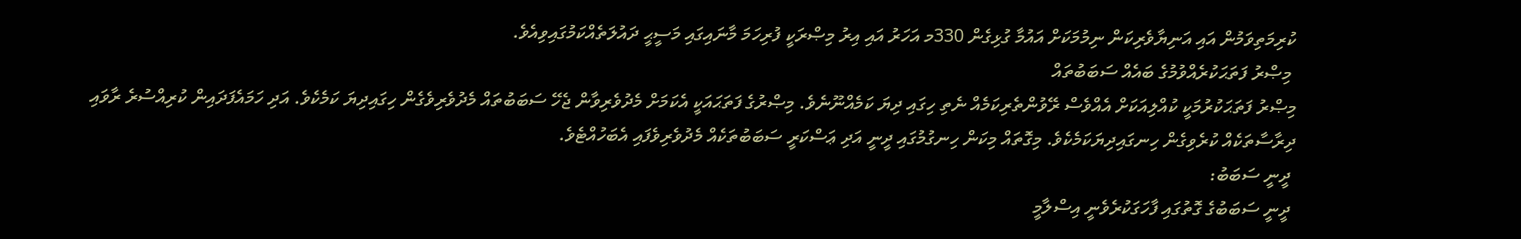ކުރިމަތިވަމުން އައި އަނިޔާވެރިކަން ނިމުމަކަށް އައުމާ ގުޅިގެން 330މ އަހަރު އައި އިރު މިޞްރަކީ ފުރިހަމަ މާނައިގައި މަސީޙީ ދައުލަތެއްކަމުގައިވިއެވެ.
 މިޞްރު ފަތަޙަކުރެއްވުމުގެ ބައެއް ސަބަބުތައް
މިޞްރު ފަތަޙަކުރުމަކީ ކުއްލިއަކަށް އެއްވެސް ރޭވުންތެރިކަމެއް ނެތި ހިގައި ދިޔަ ކަމެއްނޫނެވެ. މިޞްރުގެ ފަތަޙައަކީ އެކަމަށް މެދުވެރިވާން ޖެހޭ ސަބަބުތައް މެދުވެރިވެގެން ހިގައިދިޔަ ކަމެކެވެ. އަދި ހަމައެފަދައިން ކުރިއްސުރެ ރާވައި ދިރާސާތަކެއް ކުރެވިގެން ހިނގައިދިޔަކަމެކެވެ. މިގޮތައް މިކަން ހިނގުމުގައި ދީނީ އަދި ޢަސްކަރީ ސަބަބުތަކެއް މެދުވެރިވެފައި އެބަހުއްޓެވެ.
 ދީނީ ސަބަބު:
 ދީނީ ސަބަބުގެ ގޮތުގައި ފާހަގަކުރެވެނީ އިސްލާމީ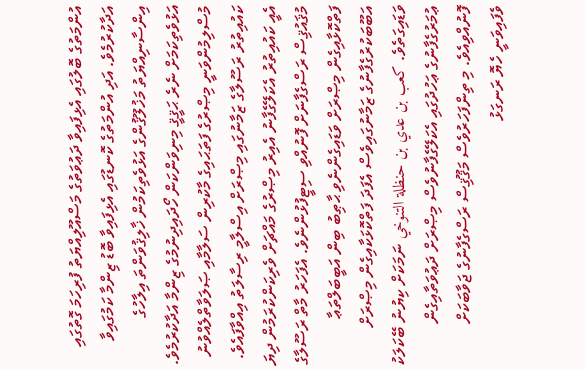އުންމަތުގެ ބޮލުގައި އެޅިފައިވާ ދަޢުވަތުގެ މަސްއޫލިއްޔަތު ފުރިހަމަ ގޮތުގައި އަދާކުރުމެވެ. އަދި އުންމަތުގެ ކޮނޑުގައި އެޅިފައިވާ ބޮޑު ޒިންމާ ކަމުގައިވާ އިންސާނިއްޔަތު މަޚުލޫޤުންގެ އަޅުވެތިކަމުން ޚާލިޤުވަންތަ އިލާހުގެ އަޅުވެތިކަމަށް ނެރެ ޙަޤީޤީ މިނިވަންކަން ހޯދައިދިނުމުގެ ޒިންމާ އަދާކުރުމެވެ. މުސްލިމުންވަނީ މިޞްރުގެ ފަތަޙައިގެ މާކުރިން ސަލާމާއި ޞަލަވާތްލެއްވުނު ކައުއިތުރު ރަސޫލާގެ ޒަމާނުގައި މިޞްރަށް އިސްލާމީ ރިސާލަތު އިއްވާފައެވެ. އެއީ ކައުއިތުރު އެކަލޭގެފާނު އެއިރު މިޞްރުގެ މައްޗަށް ވެރިކަންކުރަމުން ދިޔަ މުޤައުޤިސް ރަސްގެފާނަށް ފޮނުއްވި ސިޓީފުޅުންނެވެ. އެފަހަރު މާތް ރަސޫލާގެ ފަތްކޮޅާއިގެން މިޞްރަށް ވަޑައިގެންނެވި ޙާޠިބު ބިން އަބީބަލްތަޢާ އަބޫބަކުރުގެފާނުގެ ޒަމާނުގައިވެސް އެފަދަ ފަތްކޮޅަކާއިގެން މިޞްރަށް ވަޑައިގަތެވެ. كعب بن عدي بن حنظلة التنوخي ނަމަކަށް ކިޔުނު ބޭކަލަކު ޢުމަރުގެފާނުގެ ޢަހުދުގައި އެކަލޭގެފާނުވެސް މިޞްރަށް ދަޢުވަތާއިގެން ފޮނުއްވިއެވެ. މި ތިންފަހަރުވެސް މަޤޫޤިސް ރަސްގެފާނުގެ ޖަވާބަކަށް ވެފައިވަނީ ހެޔޮ ރަނގަޅު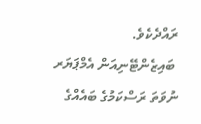ރައްދެކެވެ.
 ބައިޒެންޓޭނިއަން އެމްޕަޔަރ ނުވަތަ ރަސްކަމުގެ ބައެއްގެ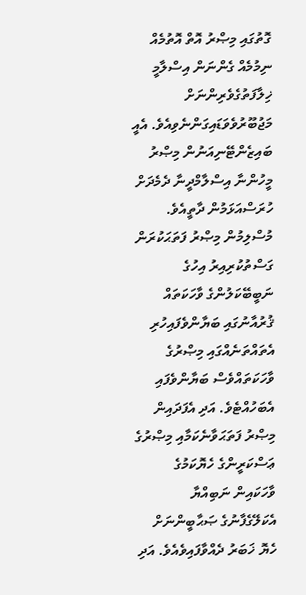ގޮތުގައި މިޞްރު އޮތް އޮތުމެއް ނިމުމެއް ގެންނަން އިސްލާމީ ޚިލާފަތުގެވެރިންނަށް މަޖުބޫރުވެވަޑައިގަންނެވިއެވެ. އެއީ ބައިޒެންޓޭނިއަނުން މިޞްރު މީހުންނާ އިސްލާމްދީނާ ދެމެދަށް ހުރަސްއަޅަމުން ދާތީއެވެ.
މުސްލިމުން މިޞްރު ފަތަޙަކުރަން ގަސްތުކުރިއިރު އިހުގެ ނަބީބޭކަލުންގެ ވާހަކަތައް ޤުރުއާނުގައި ބަޔާންވެފައިހުރި އެތައްތަނެއްގައި މިޞްރުގެ ވާހަކަތައްވެސް ބަޔާންވެފައި އެބަހުއްޓެވެ. އަދި އެފަދައިން މިޞްރު ފަތަޙަވާނެކަމާއި މިޞްރުގެ ޢަސްކަރީންގެ ހެޔޮކަމުގެ ވާހަކައިން ނަބިއްޔާ އެކަލޭގެފާނުގެ ޞަޙާބީންނަށް ހެޔޮ ޚަބަރު ދެއްވާފައިވެއެވެ. އަދި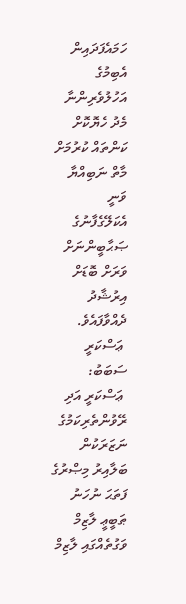ހަމައެފަދައިން އެބިމުގެ އަހުލުވެރިންނާ މެދު ހެޔޮކޮށް ކަންތައް ކުރުމަށް މާތް ނަބިއްޔާ ވަނީ އެކަލޭގެފާނުގެ ޞަޙާބީންނަށް ވަރަށް ބޮޑަށް އިރުޝާދު ދެއްވާފައެވެ.
 ޢަސްކަރީ ސަބަބު:
 ޢަސްކަރީ އަދި ރޭވުންތެރިކަމުގެ ނަޒަރަކުން ބަލާއިރު މިޞްރުގެ ފަތަޙަ ނުހަނު ޠަބީޢީ ލާޒިމް ވަގުތެއްގައި ލާޒިމް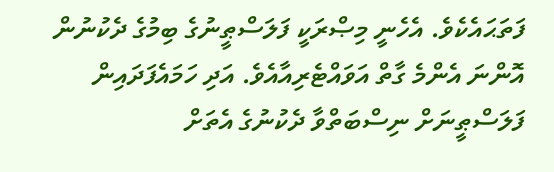ފަތަޙައެކެވެ. އެހެނީ މިޞްރަކީ ފަލަސްޠީނުގެ ބިމުގެ ދެކުނުން އޮންނަ އެންމެ ގާތް އަވައްޓެރިއާއެވެ. އަދި ހަމައެފަދައިން ފަލަސްޠީނަށް ނިސްބަތްވާ ދެކުނުގެ އެތަށް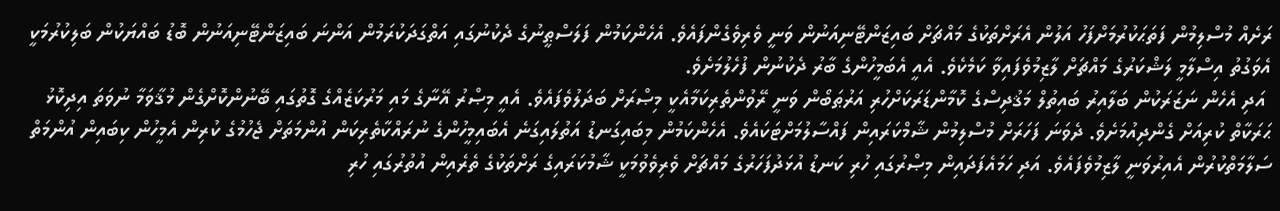ރަށެއް މުސްލިމުން ފަތަޙަކުރުމަށްފަހު އަލުން އެރަށްތަކުގެ މައްޗަށް ބައިޒަންޓޭނިއަނުން ވަނީ ވެރިވެގެންފައެވެ. އެހެންކަމުން ފަލަސްޠީނުގެ ދެކުނުގައި އަތްގަދަކުރަމުން އަންނަ ބައިޒަންޓޭނިއަނުން ބޮޑު ބައްޔަކުން ބަލިކުރުމަކީ އެވަގުތު އިސްލާމީ ލަޝްކަރުގެ މައްޗަށް ލާޒިމުވެފައިވާ ކަމެކެވެ. އެއީ އެބަމީހުންގެ ބާރު ދެކުނުން ފުހެލުމަށެވެ.
 އަދި އެހެން ނަޒަރަކުން ބަލާއިރު ބައިތުލް މަޤުދިސްގެ ކޮމާންޑަރަކަށްހުރި އަރުޠަބޯން ވަނީ ރޭވުންތެރިކަމާއެކީ މިޞްރަށް ބަދަލުވެފައެވެ. އެއީ މިޞްރު އޭނާގެ މައި މަރުކަޒެއްގެ ގޮތުގައި ބޭނުންކޮށްގެން މުޤާވަމާ ނުވަތަ އިދިކޮޅު ޙަރަކާތް ކުރިއަށް ގެންދިއުމަށެވެ. ދެވަނަ ފަހަރަށް މުސްލިމުން ޝާމްކަރައިން ފައްސާލުމަށްޓަކައެވެ. އެހެންކަމުން މިބައިގަނޑު އަތުލައިގަނެ އެބައިމީހުންގެ ނުރައްކާތެރިކަން އުންމަތަށް ޖެހުމުގެ ކުރިން އެމީހުން ކިބައިން އުންމަތް ސަލާމަތްކުރުން އެއިރުވަނީ ލާޒިމުވެފައެވެ. އަދި ހަމައެފަދައިން މިޞްރުގައި ހުރި ކަނޑު އުޅަދުފަހަރުގެ މައްޗަށް ވެރިވެވުމަކީ ޝާމުކަރައިގެ ރަށްތަކުގެ ތެރެއިން އުތުރުގައި ހުރި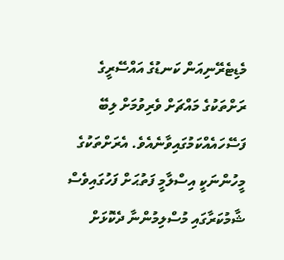މެޑިޓެރޭނިއަން ކަނޑުގެ އައްސޭރީގެ ރަށްތަކުގެ މައްޗަށް ވެރިވުމަށް ލިބޭ ފަސޭހައެއްކަމުގައިވާނެއެވެ. އެރަށްތަކުގެ މީހުންނަކީ އިސްލާމީ ފަތުޙަށް ފަހުގައިވެސް ޝާމުކަރާގައި މުސްލިމުންނާ ދެކޮޅަށް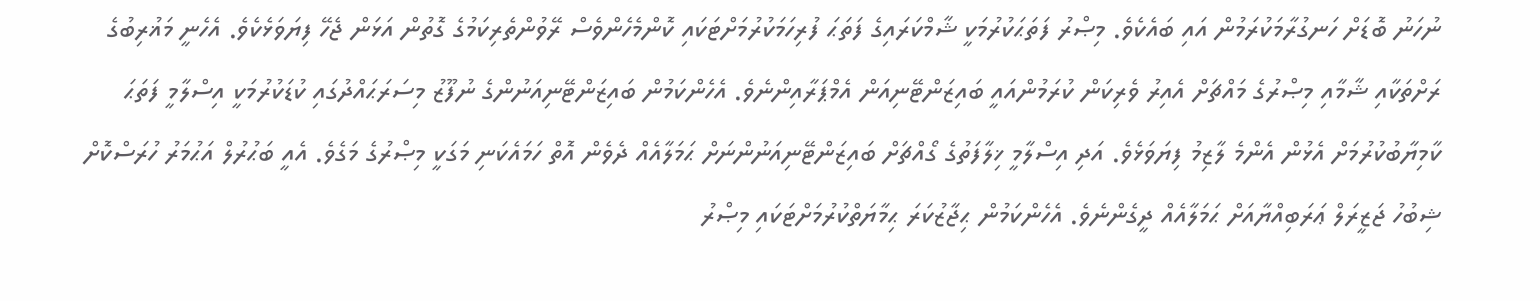ނުހަނު ބޮޑަށް ހަނގުރާމަކުރަމުން އައި ބައެކެވެ. މިޞްރު ފަތަޙަކުރުމަކީ ޝާމްކަރައިގެ ފަތަޙަ ފުރިހަމަކުރުމަށްޓަކައި ކޮންމެހެންވެސް ރޭވުންތެރިކަމުގެ ގޮތުން އަޅަން ޖެހޭ ފިޔަވަޅެކެވެ. އެހެނީ މަޣުރިބުގެ ރަށްތަކާއި ޝާމާއި މިޞްރުގެ މައްޗަށް އެއިރު ވެރިކަން ކުރަމުންއައީ ބައިޒަންޓޭނިއަން އެމްޕަރާއިންނެވެ. އެހެންކަމުން ބައިޒަންޓޭނިއަނުންގެ ނުފޫޒު މިސަރަޙައްދުގައި ކުޑަކުރުމަކީ އިސްލާމީ ފަތަޙަ ކާމިޔާބުކުރުމަށް އެޅުން އެންމެ ލާޒިމު ފިޔަވަޅެވެ. އަދި އިސްލާމީ ޚިލާފަތުގެ ގޯއްޗަށް ބައިޒަންޓޭނިއަނުންނަށް ޙަމަލާއެއް ދެވެން އޮތް ހަމައެކަނި މަގަކީ މިޞްރުގެ މަގެވެ. އެއީ ބަޙުރުލް އަޙުމަރު ހުރަސްކޮށް ޝިބުހު ޖަޒީރަލް ޢަރަބިއްޔާއަށް ޙަމަލާއެއް ދީގެންނެވެ. އެހެންކަމުން ޙިޖާޒުކަރަ ޙިމާޔަތްކުރުމަށްޓަކައި މިޞްރު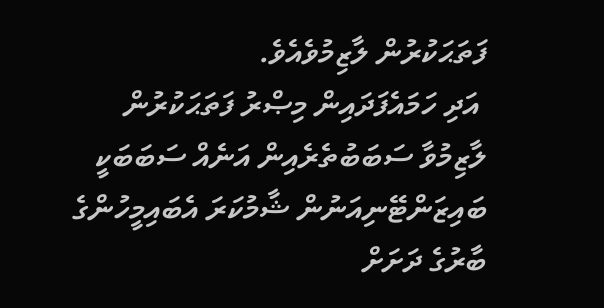ފަތަޙަކުރުން ލާޒިމުވެއެވެ.
 އަދި ހަމައެފަދައިން މިޞްރު ފަތަޙަކުރުން ލާޒިމުވާ ސަބަބުތެރެއިން އަނެއް ސަބަބަކީ ބައިޒަންޓޭނިއަނުން ޝާމުކަރަ އެބައިމީހުންގެ ބާރުގެ ދަށަށް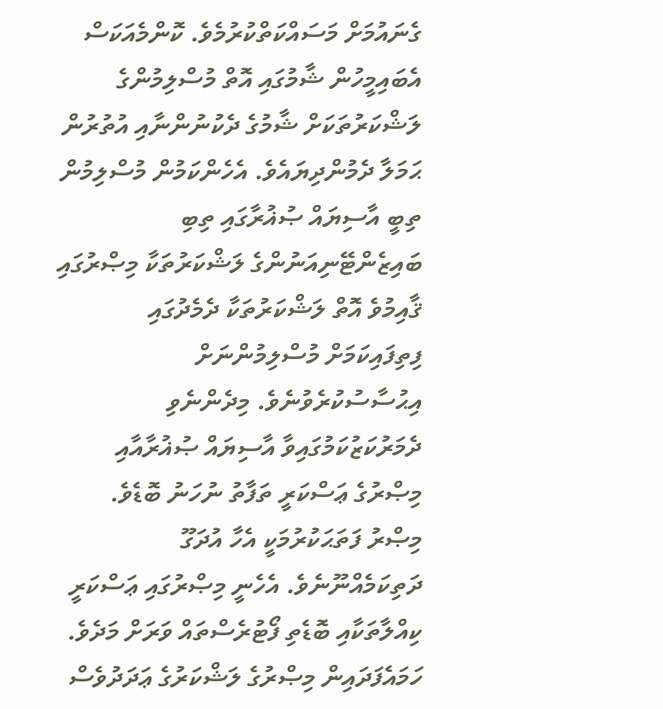ގެނައުމަށް މަސައްކަތްކުރުމެވެ. ކޮންމެއަކަސް އެބައިމީހުން ޝާމުގައި އޮތް މުސްލިމުންގެ ލަޝްކަރުތަކަށް ޝާމުގެ ދެކުނުންނާއި އުތުރުން ޙަމަލާ ދެމުންދިޔައެވެ. އެހެންކަމުން މުސްލިމުން ތިބީ އާސިޔައް ޞުޣުރާގައި ތިބި ބައިޒެންޓޭނިއަނުންގެ ލަޝްކަރުތަކާ މިޞްރުގައި ޤާއިމުވެ އޮތް ލަޝްކަރުތަކާ ދެމެދުގައި ފިތިފައިކަމަށް މުސްލިމުންނަށް އިޙުސާސުކުރެވުނެވެ. މިދެންނެވި ދެމަރުކަޒުކަމުގައިވާ އާސިޔައް ޞުޣުރާއާއި މިޞްރުގެ ޢަސްކަރީ ތަފާތު ނުހަނު ބޮޑެވެ. މިޞްރު ފަތަޙަކުރުމަކީ އެހާ އުދަގޫ ދަތިކަމެއްނޫނެވެ. އެހެނީ މިޞްރުގައި ޢަސްކަރީ ކިއްލާތަކާއި ބޮޑެތި ފޯޓުރެސްތައް ވަރަށް މަދެވެ. ހަމައެފަދައިން މިޞްރުގެ ލަޝްކަރުގެ ޢަދަދުވެސް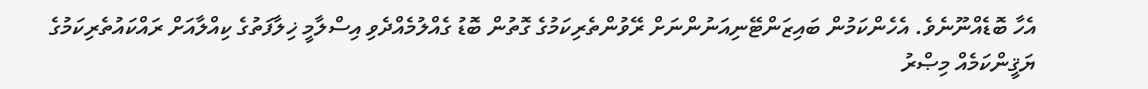އެހާ ބޮޑެއްނޫނެވެ. އެހެންކަމުން ބައިޒަންޓޭނިއަނުންނަށް ރޭވުންތެރިކަމުގެ ގޮތުން ބޮޑު ގެއްލުމެއްދެވި އިސްލާމީ ޚިލާފަތުގެ ކިއްލާއަށް ރައްކައުތެރިކަމުގެ ޔަޤީންކަމެއް މިޞްރު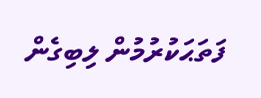ފަތަޙަކުރުމުން ލިބިގެން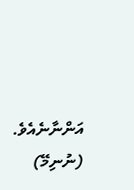އަންނާނެއެވެ.
(ނުނިމޭ)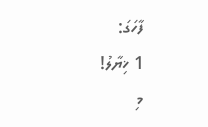ފާހަގަ:
1 ޚިޔާލު!
މި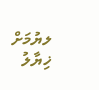ލޔުމަށް ޚިޔާލު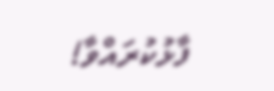ފާޅުކުރައްވާ!